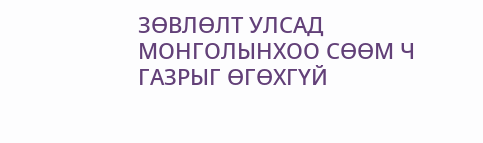ЗӨВЛӨЛТ УЛСАД МОНГОЛЫНХОО СӨӨМ Ч ГАЗРЫГ ӨГӨХГҮЙ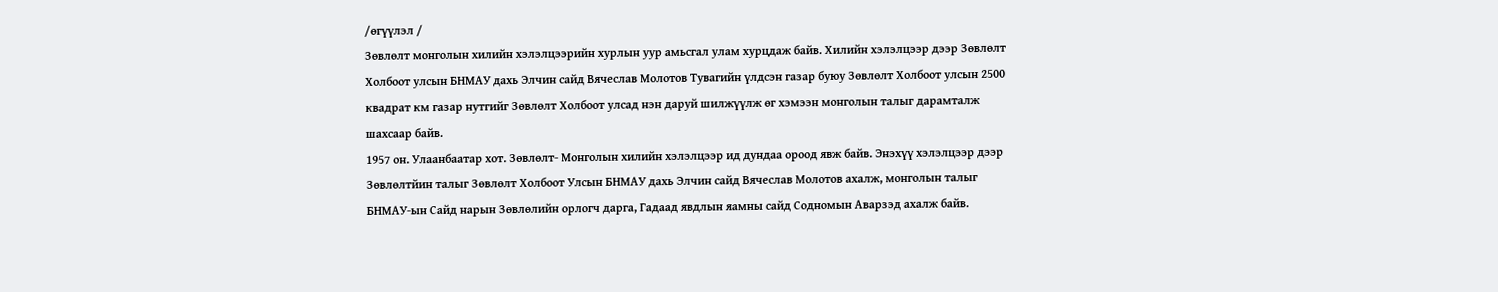/өгүүлэл /
Зөвлөлт монголын хилийн хэлэлцээрийн хурлын уур амьсгал улам хурцдаж байв. Хилийн хэлэлцээр дээр Зөвлөлт Холбоот улсын БНМАУ дахь Элчин сайд Вячеслав Молотов Тувагийн үлдсэн газар буюу Зөвлөлт Холбоот улсын 2500 квадрат км газар нутгийг Зөвлөлт Холбоот улсад нэн даруй шилжүүлж өг хэмээн монголын талыг дарамталж шахсаар байв.
1957 он. Улаанбаатар хот. Зөвлөлт- Монголын хилийн хэлэлцээр ид дундаа ороод явж байв. Энэхүү хэлэлцээр дээр Зөвлөлтйин талыг Зөвлөлт Холбоот Улсын БНМАУ дахь Элчин сайд Вячеслав Молотов ахалж, монголын талыг БНМАУ-ын Сайд нарын Зөвлөлийн орлогч дарга, Гадаад явдлын яамны сайд Содномын Аварзэд ахалж байв.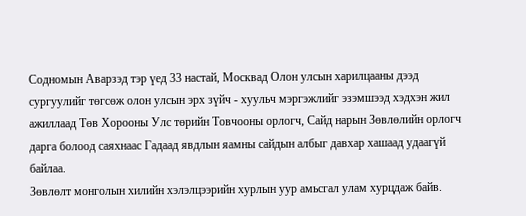Содномын Аварзэд тэр үед 33 настай, Москвад Олон улсын харилцааны дээд сургуулийг төгсөж олон улсын эрх зүйч - хуульч мэргэжлийг эзэмшээд хэдхэн жил ажиллаад Төв Хорооны Улс төрийн Товчооны орлогч, Сайд нарын Зөвлөлийн орлогч дарга болоод саяхнаас Гадаад явдлын яамны сайдын албыг давхар хашаад удаагүй байлаа.
Зөвлөлт монголын хилийн хэлэлцээрийн хурлын уур амьсгал улам хурцдаж байв.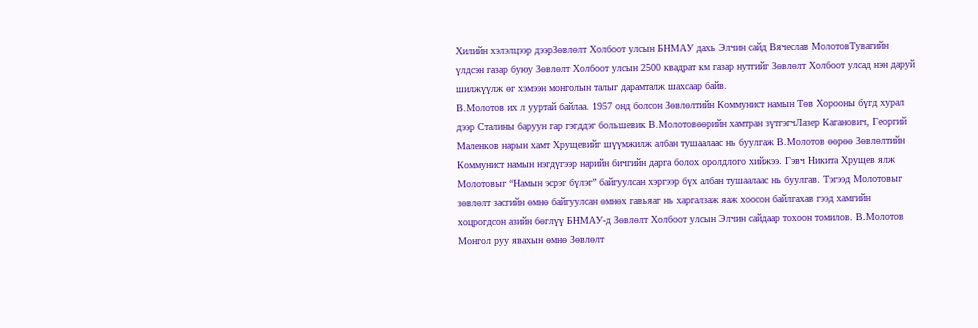Хилийн хэлэлцээр дээрЗөвлөлт Холбоот улсын БНМАУ дахь Элчин сайд Вячеслав МолотовТувагийн үлдсэн газар буюу Зөвлөлт Холбоот улсын 2500 квадрат км газар нутгийг Зөвлөлт Холбоот улсад нэн даруй шилжүүлж өг хэмээн монголын талыг дарамталж шахсаар байв.
В.Молотов их л ууртай байлаа. 1957 онд болсон Зөвлөлтийн Коммунист намын Төв Хорооны бүгд хурал дээр Сталины баруун гар гэгддэг большевик В.Молотовөөрийн хамтран зүтгэгчЛазер Каганович, Георгий Маленков нарын хамт Хрущевийг шүүмжилж албан тушаалаас нь буулгаж В.Молотов өөрөө Зөвлөлтийн Коммунист намын нэгдүгээр нарийн бичгийн дарга болох оролдлого хийжээ. Гэвч Никита Хрущев ялж Молотовыг “Намын эсрэг бүлэг” байгуулсан хэргээр бүх албан тушаалаас нь буулгав. Тэгээд Молотовыг зөвлөлт засгийн өмнө байгуулсан өмнөх гавьяаг нь харгалзаж яаж хоосон байлгахав гээд хамгийн хоцрогдсон азийн бөглүү БНМАУ-д Зөвлөлт Холбоот улсын Элчин сайдаар тохоон томилов. В.Молотов Монгол руу явахын өмнө Зөвлөлт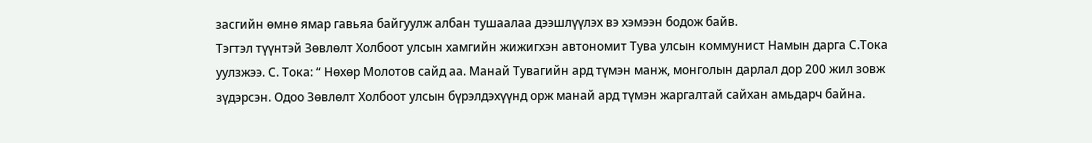засгийн өмнө ямар гавьяа байгуулж албан тушаалаа дээшлүүлэх вэ хэмээн бодож байв.
Тэгтэл түүнтэй Зөвлөлт Холбоот улсын хамгийн жижигхэн автономит Тува улсын коммунист Намын дарга С.Тока уулзжээ. С. Тока: “ Нөхөр Молотов сайд аа. Манай Тувагийн ард түмэн манж, монголын дарлал дор 200 жил зовж зүдэрсэн. Одоо Зөвлөлт Холбоот улсын бүрэлдэхүүнд орж манай ард түмэн жаргалтай сайхан амьдарч байна.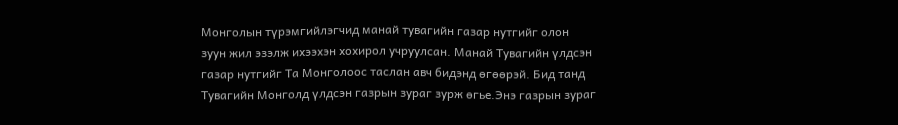Монголын түрэмгийлэгчид манай тувагийн газар нутгийг олон зуун жил эзэлж ихээхэн хохирол учруулсан. Манай Тувагийн үлдсэн газар нутгийг Та Монголоос таслан авч бидэнд өгөөрэй. Бид танд Тувагийн Монголд үлдсэн газрын зураг зурж өгье.Энэ газрын зураг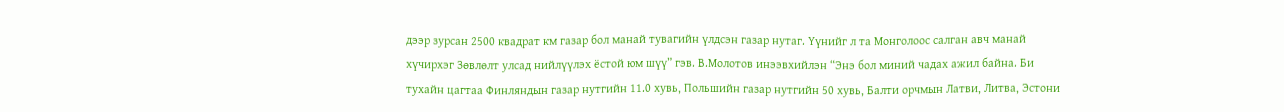дээр зурсан 2500 квадрат км газар бол манай тувагийн үлдсэн газар нутаг. Үүнийг л та Монголоос салган авч манай хүчирхэг Зөвлөлт улсад нийлүүлэх ёстой юм шүү” гэв. В.Молотов инээвхийлэн “Энэ бол миний чадах ажил байна. Би тухайн цагтаа Финляндын газар нутгийн 11.0 хувь, Польшийн газар нутгийн 50 хувь, Балти орчмын Латви, Литва, Эстони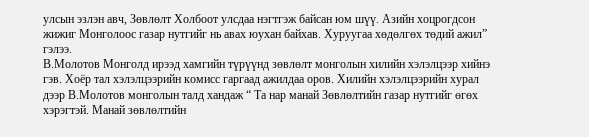улсын эзлэн авч, Зөвлөлт Холбоот улсдаа нэгтгэж байсан юм шүү. Азийн хоцрогдсон жижиг Монголоос газар нутгийг нь авах юухан байхав. Хуруугаа хөдөлгөх төдий ажил” гэлээ.
В.Молотов Монголд ирээд хамгийн түрүүнд зөвлөлт монголын хилийн хэлэлцээр хийнэ гэв. Хоёр тал хэлэлцээрийн комисс гаргаад ажилдаа оров. Хилийн хэлэлцээрийн хурал дээр В.Молотов монголын талд хандаж “ Та нар манай Зөвлөлтийн газар нутгийг өгөх хэрэгтэй. Манай зөвлөлтийн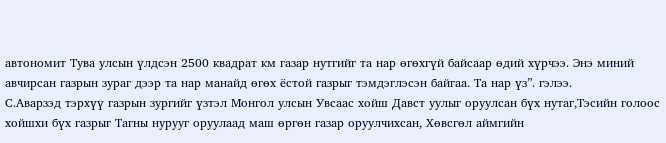автономит Тува улсын үлдсэн 2500 квадрат км газар нутгийг та нар өгөхгүй байсаар өдий хүрчээ. Энэ миний авчирсан газрын зураг дээр та нар манайд өгөх ёстой газрыг тэмдэглэсэн байгаа. Та нар үз”. гэлээ.
С.Аварзэд тэрхүү газрын зургийг үзтэл Монгол улсын Увсаас хойш Давст уулыг оруулсан бүх нутаг,Тэсийн голоос хойшхи бүх газрыг Тагны нурууг оруулаад маш өргөн газар оруулчихсан, Хөвсгөл аймгийн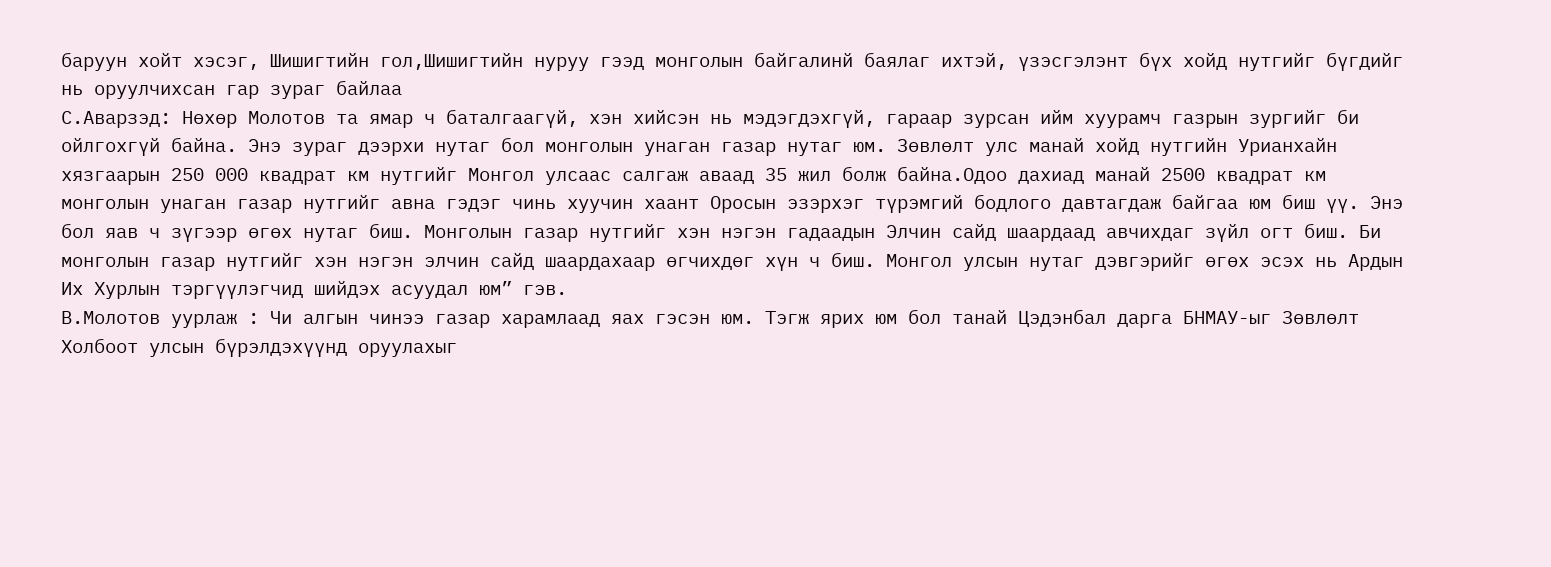баруун хойт хэсэг, Шишигтийн гол,Шишигтийн нуруу гээд монголын байгалинй баялаг ихтэй, үзэсгэлэнт бүх хойд нутгийг бүгдийг нь оруулчихсан гар зураг байлаа
С.Аварзэд: Нөхөр Молотов та ямар ч баталгаагүй, хэн хийсэн нь мэдэгдэхгүй, гараар зурсан ийм хуурамч газрын зургийг би ойлгохгүй байна. Энэ зураг дээрхи нутаг бол монголын унаган газар нутаг юм. Зөвлөлт улс манай хойд нутгийн Урианхайн хязгаарын 250 000 квадрат км нутгийг Монгол улсаас салгаж аваад 35 жил болж байна.Одоо дахиад манай 2500 квадрат км монголын унаган газар нутгийг авна гэдэг чинь хуучин хаант Оросын эзэрхэг түрэмгий бодлого давтагдаж байгаа юм биш үү. Энэ бол яав ч зүгээр өгөх нутаг биш. Монголын газар нутгийг хэн нэгэн гадаадын Элчин сайд шаардаад авчихдаг зүйл огт биш. Би монголын газар нутгийг хэн нэгэн элчин сайд шаардахаар өгчихдөг хүн ч биш. Монгол улсын нутаг дэвгэрийг өгөх эсэх нь Ардын Их Хурлын тэргүүлэгчид шийдэх асуудал юм” гэв.
В.Молотов уурлаж : Чи алгын чинээ газар харамлаад яах гэсэн юм. Тэгж ярих юм бол танай Цэдэнбал дарга БНМАУ-ыг Зөвлөлт Холбоот улсын бүрэлдэхүүнд оруулахыг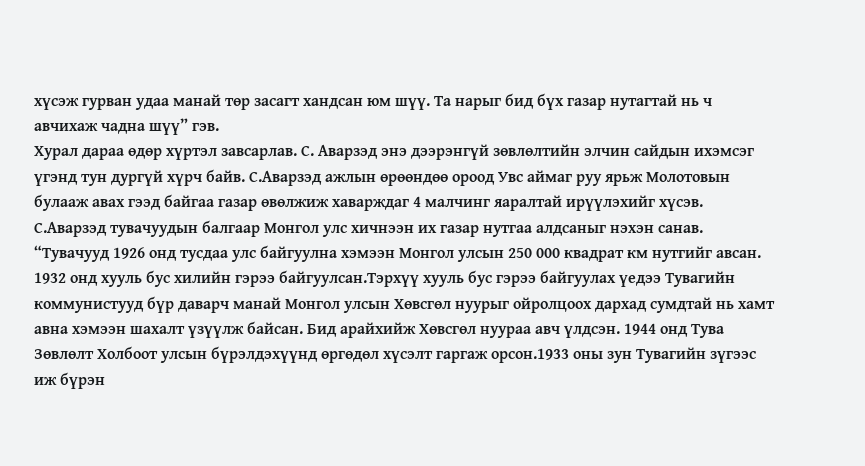хүсэж гурван удаа манай төр засагт хандсан юм шүү. Та нарыг бид бүх газар нутагтай нь ч авчихаж чадна шүү” гэв.
Хурал дараа өдөр хүртэл завсарлав. С. Аварзэд энэ дээрэнгүй зөвлөлтийн элчин сайдын ихэмсэг үгэнд тун дургүй хүрч байв. С.Аварзэд ажлын өрөөндөө ороод Увс аймаг руу ярьж Молотовын булааж авах гээд байгаа газар өвөлжиж хаварждаг 4 малчинг яаралтай ирүүлэхийг хүсэв.
С.Аварзэд тувачуудын балгаар Монгол улс хичнээн их газар нутгаа алдсаныг нэхэн санав. “Тувачууд 1926 онд тусдаа улс байгуулна хэмээн Монгол улсын 250 000 квадрат км нутгийг авсан. 1932 онд хууль бус хилийн гэрээ байгуулсан.Тэрхүү хууль бус гэрээ байгуулах үедээ Тувагийн коммунистууд бүр даварч манай Монгол улсын Хөвсгөл нуурыг ойролцоох дархад сумдтай нь хамт авна хэмээн шахалт үзүүлж байсан. Бид арайхийж Хөвсгөл нуураа авч үлдсэн. 1944 онд Тува Зөвлөлт Холбоот улсын бүрэлдэхүүнд өргөдөл хүсэлт гаргаж орсон.1933 оны зун Тувагийн зүгээс иж бүрэн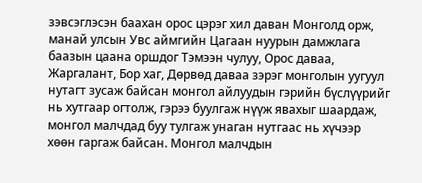зэвсэглэсэн баахан орос цэрэг хил даван Монголд орж, манай улсын Увс аймгийн Цагаан нуурын дамжлага баазын цаана оршдог Тэмээн чулуу, Орос даваа, Жаргалант, Бор хаг, Дөрвөд даваа зэрэг монголын уугуул нутагт зусаж байсан монгол айлуудын гэрийн бүслүүрийг нь хутгаар огтолж, гэрээ буулгаж нүүж явахыг шаардаж, монгол малчдад буу тулгаж унаган нутгаас нь хүчээр хөөн гаргаж байсан. Монгол малчдын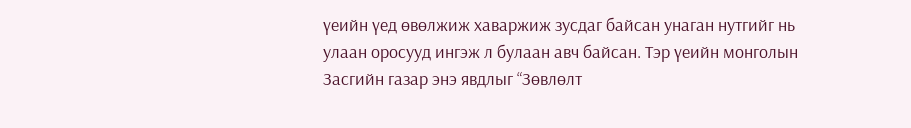үеийн үед өвөлжиж хаваржиж зусдаг байсан унаган нутгийг нь улаан оросууд ингэж л булаан авч байсан. Тэр үеийн монголын Засгийн газар энэ явдлыг “Зөвлөлт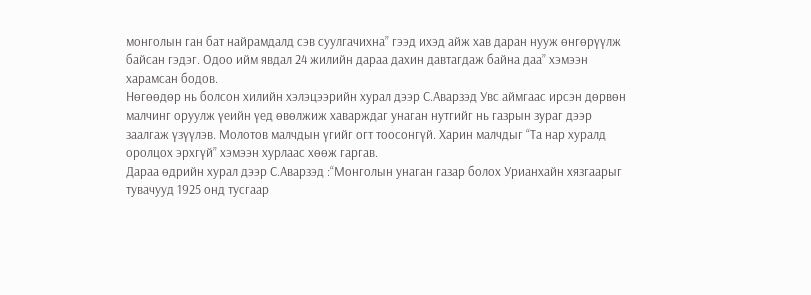монголын ган бат найрамдалд сэв суулгачихна” гээд ихэд айж хав даран нууж өнгөрүүлж байсан гэдэг. Одоо ийм явдал 24 жилийн дараа дахин давтагдаж байна даа” хэмээн харамсан бодов.
Нөгөөдөр нь болсон хилийн хэлэцээрийн хурал дээр С.Аварзэд Увс аймгаас ирсэн дөрвөн малчинг оруулж үеийн үед өвөлжиж хаварждаг унаган нутгийг нь газрын зураг дээр заалгаж үзүүлэв. Молотов малчдын үгийг огт тоосонгүй. Харин малчдыг “Та нар хуралд оролцох эрхгүй” хэмээн хурлаас хөөж гаргав.
Дараа өдрийн хурал дээр С.Аварзэд :“Монголын унаган газар болох Урианхайн хязгаарыг тувачууд 1925 онд тусгаар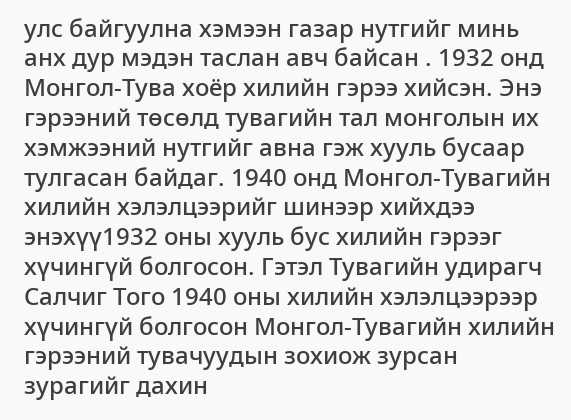улс байгуулна хэмээн газар нутгийг минь анх дур мэдэн таслан авч байсан . 1932 онд Монгол-Тува хоёр хилийн гэрээ хийсэн. Энэ гэрээний төсөлд тувагийн тал монголын их хэмжээний нутгийг авна гэж хууль бусаар тулгасан байдаг. 1940 онд Монгол-Тувагийн хилийн хэлэлцээрийг шинээр хийхдээ энэхүү1932 оны хууль бус хилийн гэрээг хүчингүй болгосон. Гэтэл Тувагийн удирагч Салчиг Того 1940 оны хилийн хэлэлцээрээр хүчингүй болгосон Монгол-Тувагийн хилийн гэрээний тувачуудын зохиож зурсан зурагийг дахин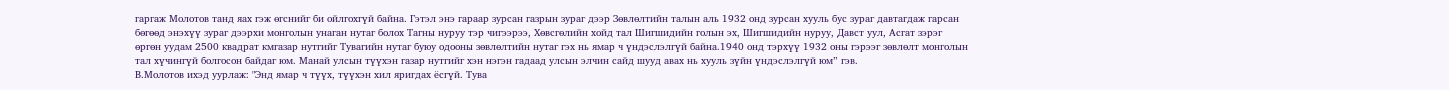гаргаж Молотов танд яах гэж өгснийг би ойлгохгүй байна. Гэтэл энэ гараар зурсан газрын зураг дээр Зөвлөлтийн талын аль 1932 онд зурсан хууль бус зураг давтагдаж гарсан бөгөөд энэхүү зураг дээрхи монголын унаган нутаг болох Тагны нуруу тэр чигээрээ, Хөвсгөлийн хойд тал Шигшидийн голын эх, Шигшидийн нуруу, Давст уул, Асгат зэрэг өргөн уудам 2500 квадрат кмгазар нутгийг Тувагийн нутаг буюу одооны зөвлөлтийн нутаг гэх нь ямар ч үндэслэлгүй байна.1940 онд тэрхүү 1932 оны гэрээг зөвлөлт монголын тал хүчингүй болгосон байдаг юм. Манай улсын түүхэн газар нутгийг хэн нэгэн гадаад улсын элчин сайд шууд авах нь хууль зүйн үндэслэлгүй юм” гэв.
В.Молотов ихэд уурлаж: "Энд ямар ч түүх, түүхэн хил яригдах ёсгүй. Тува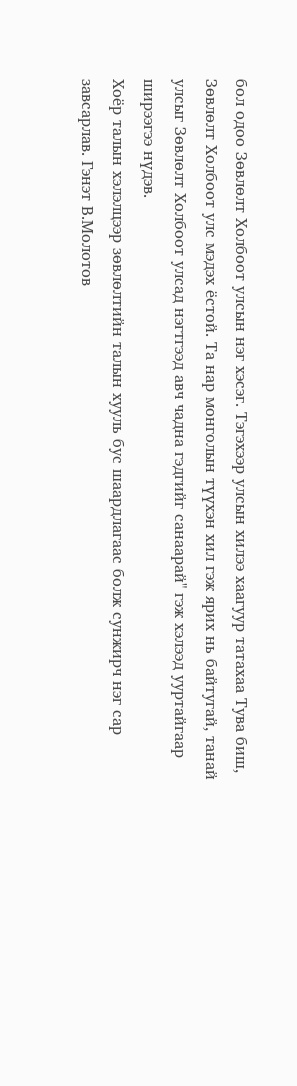бол одоо Зөвлөлт Холбоот улсын нэг хэсэг. Тэгэхээр улсын хилээ хаагуур татахаа Тува биш, Зөвлөлт Холбоот улс мэдэх ёстой. Та нар монголын түүхэн хил гэж ярих нь байтугай, танай улсыг Зөвлөлт Холбоот улсад нэгтгээд авч чадна гэдгийг санаарай" гэж хэлээд ууртайгаар ширээгээ нүдэв.
Хоёр талын хэлэлцээр зөвлөлтийн талын хууль бус шаардлагаас болж сунжирч нэг сар завсарлав. Гэнэт В.Молотов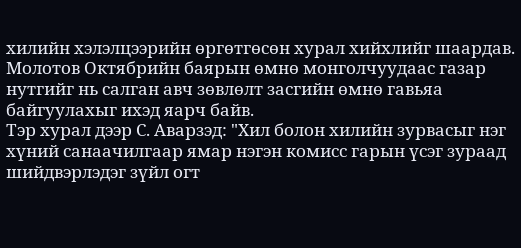хилийн хэлэлцээрийн өргөтгөсөн хурал хийхлийг шаардав. Молотов Октябрийн баярын өмнө монголчуудаас газар нутгийг нь салган авч зөвлөлт засгийн өмнө гавьяа байгуулахыг ихэд яарч байв.
Тэр хурал дээр С. Аварзэд: "Хил болон хилийн зурвасыг нэг хүний санаачилгаар ямар нэгэн комисс гарын үсэг зураад шийдвэрлэдэг зүйл огт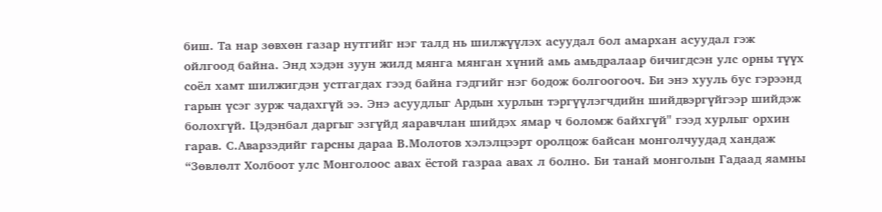биш. Та нар зөвхөн газар нутгийг нэг талд нь шилжүүлэх асуудал бол амархан асуудал гэж ойлгоод байна. Энд хэдэн зуун жилд мянга мянган хүний амь амьдралаар бичигдсэн улс орны түүх соёл хамт шилжигдэн устгагдах гээд байна гэдгийг нэг бодож болгоогооч. Би энэ хууль бус гэрээнд гарын үсэг зурж чадахгүй ээ. Энэ асуудлыг Ардын хурлын тэргүүлэгчдийн шийдвэргүйгээр шийдэж болохгүй. Цэдэнбал даргыг эзгүйд яаравчлан шийдэх ямар ч боломж байхгүй" гээд хурлыг орхин гарав. С.Аварзэдийг гарсны дараа В.Молотов хэлэлцээрт оролцож байсан монголчуудад хандаж “Зөвлөлт Холбоот улс Монголоос авах ёстой газраа авах л болно. Би танай монголын Гадаад яамны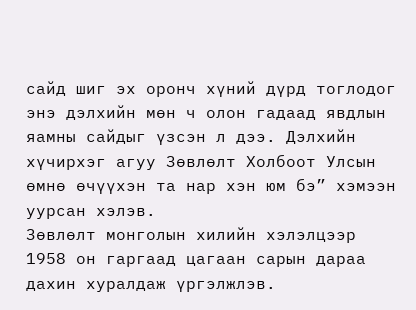сайд шиг эх оронч хүний дүрд тоглодог энэ дэлхийн мөн ч олон гадаад явдлын яамны сайдыг үзсэн л дээ. Дэлхийн хүчирхэг агуу Зөвлөлт Холбоот Улсын өмнө өчүүхэн та нар хэн юм бэ” хэмээн уурсан хэлэв.
Зөвлөлт монголын хилийн хэлэлцээр 1958 он гаргаад цагаан сарын дараа дахин хуралдаж үргэлжлэв.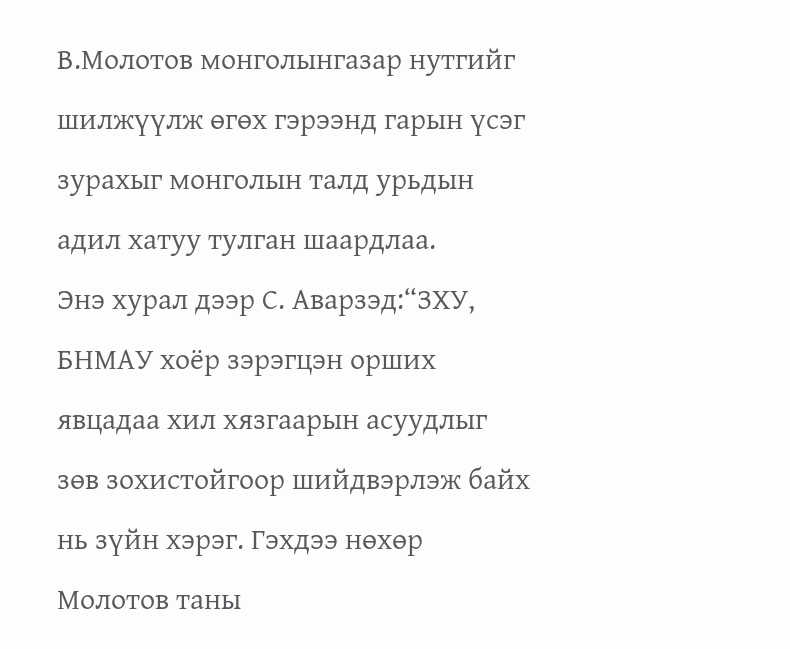В.Молотов монголынгазар нутгийг шилжүүлж өгөх гэрээнд гарын үсэг зурахыг монголын талд урьдын адил хатуу тулган шаардлаа.
Энэ хурал дээр С. Аварзэд:“ЗХУ, БНМАУ хоёр зэрэгцэн орших явцадаа хил хязгаарын асуудлыг зөв зохистойгоор шийдвэрлэж байх нь зүйн хэрэг. Гэхдээ нөхөр Молотов таны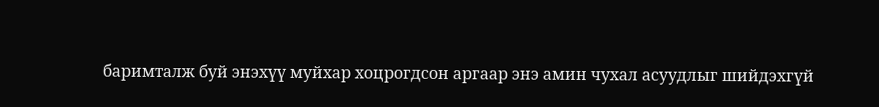баримталж буй энэхүү муйхар хоцрогдсон аргаар энэ амин чухал асуудлыг шийдэхгүй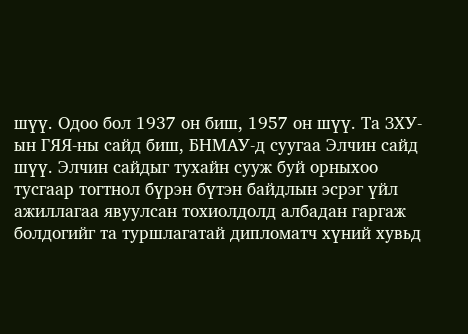шүү. Одоо бол 1937 он биш, 1957 он шүү. Та ЗХУ-ын ГЯЯ-ны сайд биш, БНМАУ-д суугаа Элчин сайд шүү. Элчин сайдыг тухайн сууж буй орныхоо тусгаар тогтнол бүрэн бүтэн байдлын эсрэг үйл ажиллагаа явуулсан тохиолдолд албадан гаргаж болдогийг та туршлагатай дипломатч хүний хувьд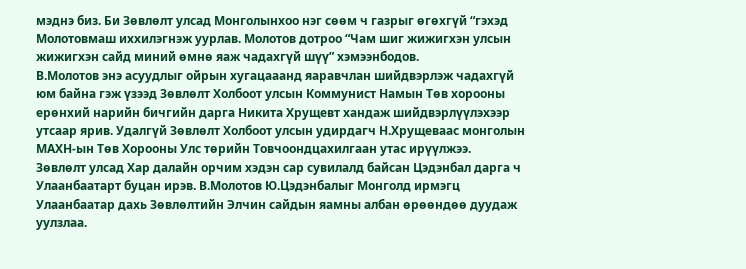мэднэ биз. Би Зөвлөлт улсад Монголынхоо нэг сөөм ч газрыг өгөхгүй “гэхэд Молотовмаш иххилэгнэж уурлав. Молотов дотроо “Чам шиг жижигхэн улсын жижигхэн сайд миний өмнө яаж чадахгүй шүү” хэмээнбодов.
В.Молотов энэ асуудлыг ойрын хугацааанд яаравчлан шийдвэрлэж чадахгүй юм байна гэж үзээд Зөвлөлт Холбоот улсын Коммунист Намын Төв хорооны ерөнхий нарийн бичгийн дарга Никита Хрущевт хандаж шийдвэрлүүлэхээр утсаар ярив. Удалгүй Зөвлөлт Холбоот улсын удирдагч Н.Хрущеваас монголын МАХН-ын Төв Хорооны Улс төрийн Товчоондцахилгаан утас ирүүлжээ.
Зөвлөлт улсад Хар далайн орчим хэдэн сар сувилалд байсан Цэдэнбал дарга ч Улаанбаатарт буцан ирэв. В.Молотов Ю.Цэдэнбалыг Монголд ирмэгц Улаанбаатар дахь Зөвлөлтийн Элчин сайдын яамны албан өрөөндөө дуудаж уулзлаа.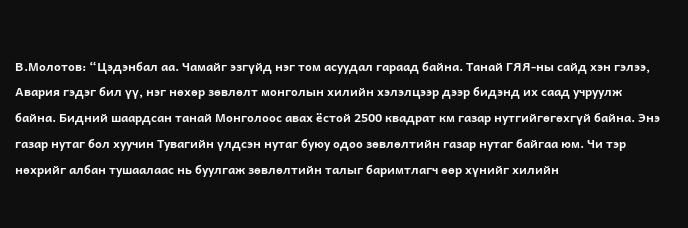В.Молотов: “Цэдэнбал аа. Чамайг эзгүйд нэг том асуудал гараад байна. Танай ГЯЯ-ны сайд хэн гэлээ, Авария гэдэг бил үү, нэг нөхөр зөвлөлт монголын хилийн хэлэлцээр дээр бидэнд их саад учруулж байна. Бидний шаардсан танай Монголоос авах ёстой 2500 квадрат км газар нутгийгөгөхгүй байна. Энэ газар нутаг бол хуучин Тувагийн үлдсэн нутаг буюу одоо зөвлөлтийн газар нутаг байгаа юм. Чи тэр нөхрийг албан тушаалаас нь буулгаж зөвлөлтийн талыг баримтлагч өөр хүнийг хилийн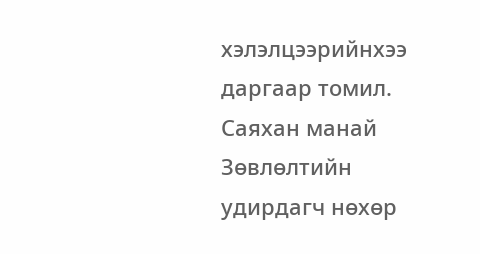хэлэлцээрийнхээ даргаар томил. Саяхан манай Зөвлөлтийн удирдагч нөхөр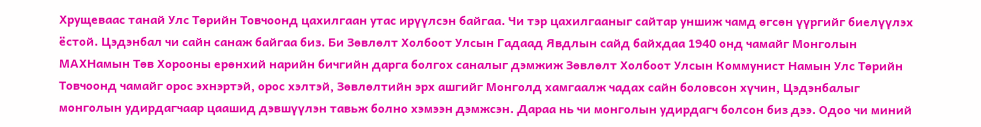Хрущеваас танай Улс Төрийн Товчоонд цахилгаан утас ирүүлсэн байгаа. Чи тэр цахилгааныг сайтар уншиж чамд өгсөн үүргийг биелүүлэх ёстой. Цэдэнбал чи сайн санаж байгаа биз. Би Зөвлөлт Холбоот Улсын Гадаад Явдлын сайд байхдаа 1940 онд чамайг Монголын МАХНамын Төв Хорооны ерөнхий нарийн бичгийн дарга болгох саналыг дэмжиж Зөвлөлт Холбоот Улсын Коммунист Намын Улс Төрийн Товчоонд чамайг орос эхнэртэй, орос хэлтэй, Зөвлөлтийн эрх ашгийг Монголд хамгаалж чадах сайн боловсон хүчин, Цэдэнбалыг монголын удирдагчаар цаашид дэвшүүлэн тавьж болно хэмээн дэмжсэн. Дараа нь чи монголын удирдагч болсон биз дээ. Одоо чи миний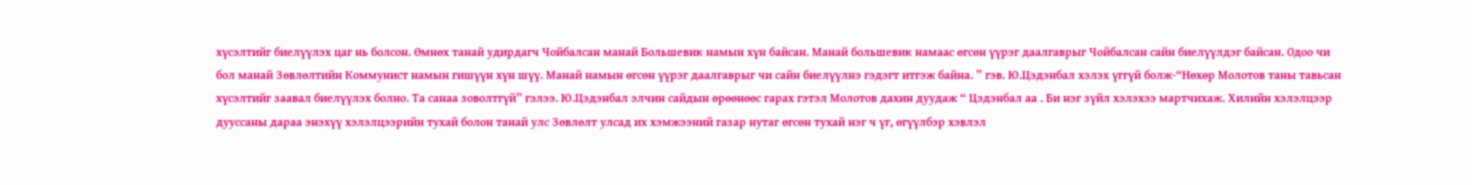хүсэлтийг биелүүлэх цаг нь болсон. Өмнөх танай удирдагч Чойбалсан манай Большевик намын хүн байсан. Манай большевик намаас өгсөн үүрэг даалгаврыг Чойбалсан сайн биелүүлдэг байсан. Одоо чи бол манай Зөвлөлтийн Коммунист намын гишүүн хүн шүү. Манай намын өгсөн үүрэг даалгаврыг чи сайн биелүүлнэ гэдэгт итгэж байна. ” гэв. Ю.Цэдэнбал хэлэх үггүй болж-“Нөхөр Молотов таны тавьсан хүсэлтийг заавал биелүүлэх болно. Та санаа зоволтгүй” гэлээ. Ю.Цэдэнбал элчин сайдын өрөөнөөс гарах гэтэл Молотов дахин дуудаж “ Цэдэнбал аа . Би нэг зүйл хэлэхээ мартчихаж. Хилийн хэлэлцээр дууссаны дараа энэхүү хэлэлцээрийн тухай болон танай улс Зөвлөлт улсад их хэмжээний газар нутаг өгсөн тухай нэг ч үг, өгүүлбэр хэвлэл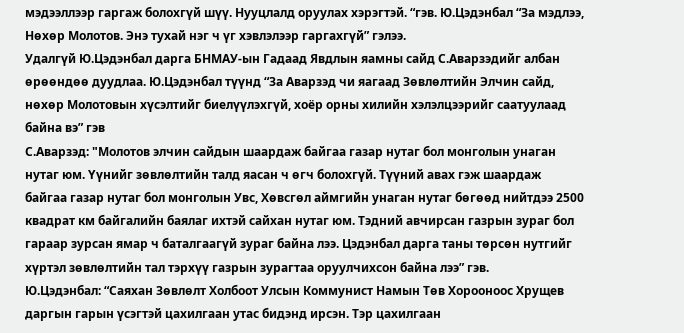мэдээллээр гаргаж болохгүй шүү. Нууцлалд оруулах хэрэгтэй. “гэв. Ю.Цэдэнбал “За мэдлээ, Нөхөр Молотов. Энэ тухай нэг ч үг хэвлэлээр гаргахгүй” гэлээ.
Удалгүй Ю.Цэдэнбал дарга БНМАУ-ын Гадаад Явдлын яамны сайд С.Аварзэдийг албан өрөөндөө дуудлаа. Ю.Цэдэнбал түүнд “За Аварзэд чи яагаад Зөвлөлтийн Элчин сайд, нөхөр Молотовын хүсэлтийг биелүүлэхгүй, хоёр орны хилийн хэлэлцээрийг саатуулаад байна вэ” гэв
С.Аварзэд: "Молотов элчин сайдын шаардаж байгаа газар нутаг бол монголын унаган нутаг юм. Үүнийг зөвлөлтийн талд яасан ч өгч болохгүй. Түүний авах гэж шаардаж байгаа газар нутаг бол монголын Увс, Хөвсгөл аймгийн унаган нутаг бөгөөд нийтдээ 2500 квадрат км байгалийн баялаг ихтэй сайхан нутаг юм. Тэдний авчирсан газрын зураг бол гараар зурсан ямар ч баталгаагүй зураг байна лээ. Цэдэнбал дарга таны төрсөн нутгийг хүртэл зөвлөлтийн тал тэрхүү газрын зурагтаа оруулчихсон байна лээ” гэв.
Ю.Цэдэнбал: “Саяхан Зөвлөлт Холбоот Улсын Коммунист Намын Төв Хорооноос Хрущев даргын гарын үсэгтэй цахилгаан утас бидэнд ирсэн. Тэр цахилгаан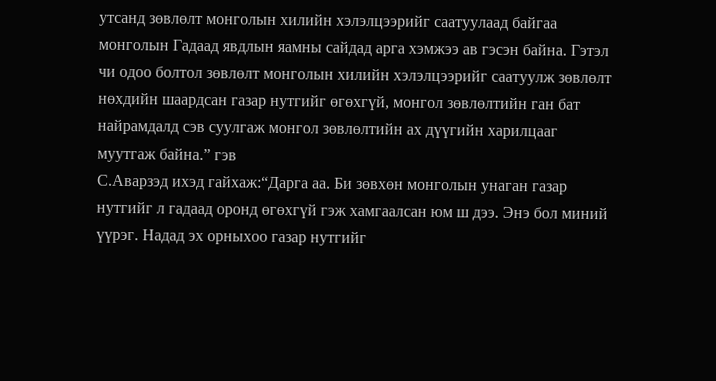утсанд зөвлөлт монголын хилийн хэлэлцээрийг саатуулаад байгаа монголын Гадаад явдлын яамны сайдад арга хэмжээ ав гэсэн байна. Гэтэл чи одоо болтол зөвлөлт монголын хилийн хэлэлцээрийг саатуулж зөвлөлт нөхдийн шаардсан газар нутгийг өгөхгүй, монгол зөвлөлтийн ган бат найрамдалд сэв суулгаж монгол зөвлөлтийн ах дүүгийн харилцааг муутгаж байна.” гэв
С.Аварзэд ихэд гайхаж:“Дарга аа. Би зөвхөн монголын унаган газар нутгийг л гадаад оронд өгөхгүй гэж хамгаалсан юм ш дээ. Энэ бол миний үүрэг. Надад эх орныхоо газар нутгийг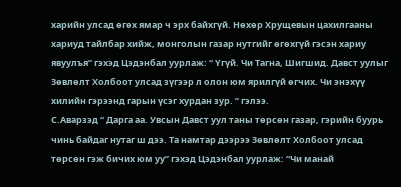харийн улсад өгөх ямар ч эрх байхгүй. Нөхөр Хрущевын цахилгааны хариуд тайлбар хийж, монголын газар нутгийг өгөхгүй гэсэн хариу явуулъя” гэхэд Цэдэнбал уурлаж: “ Үгүй. Чи Тагна, Шигшид. Давст уулыг Зөвлөлт Холбоот улсад зүгээр л олон юм ярилгүй өгчих. Чи энэхүү хилийн гэрээнд гарын үсэг хурдан зур. ” гэлээ.
С.Аварзэд “ Дарга аа. Увсын Давст уул таны төрсөн газар, гэрийн буурь чинь байдаг нутаг ш дээ. Та намтар дээрээ Зөвлөлт Холбоот улсад төрсөн гэж бичих юм уу” гэхэд Цэдэнбал уурлаж: “Чи манай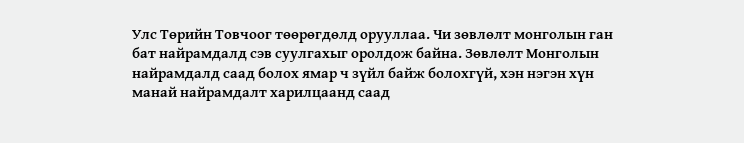Улс Төрийн Товчоог төөрөгдөлд орууллаа. Чи зөвлөлт монголын ган бат найрамдалд сэв суулгахыг оролдож байна. Зөвлөлт Монголын найрамдалд саад болох ямар ч зүйл байж болохгүй, хэн нэгэн хүн манай найрамдалт харилцаанд саад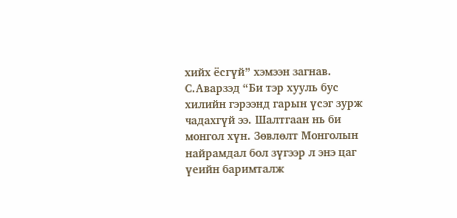хийх ёсгүй” хэмээн загнав.
С.Аварзэд “Би тэр хууль бус хилийн гэрээнд гарын үсэг зурж чадахгүй ээ. Шалтгаан нь би монгол хүн. Зөвлөлт Монголын найрамдал бол зүгээр л энэ цаг үеийн баримталж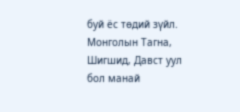буй ёс төдий зүйл. Монголын Тагна, Шигшид, Давст уул бол манай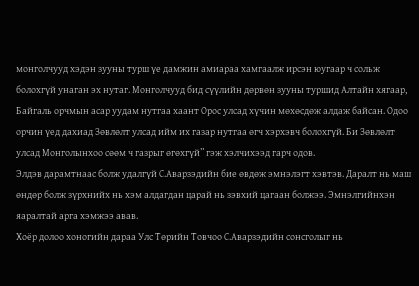монголчууд хэдэн зууны турш үе дамжин амиараа хамгаалж ирсэн юугаар ч сольж болохгүй унаган эх нутаг. Монголчууд бид сүүлийн дөрвөн зууны туршид Алтайн хягаар, Байгаль орчмын асар уудам нутгаа хаант Орос улсад хүчин мөхөсдөж алдаж байсан. Одоо орчин үед дахиад Зөвлөлт улсад ийм их газар нутгаа өгч хэрхэвч болохгүй. Би Зөвлөлт улсад Монголынхоо сөөм ч газрыг өгөхгүй” гэж хэлчихээд гарч одов.
Элдэв дарамтнаас болж удалгүй С.Аварзэдийн бие өвдөж эмнэлэгт хэвтэв. Даралт нь маш өндөр болж зүрхнийх нь хэм алдагдан царай нь зэвхий цагаан болжээ. Эмнэлгийнхэн яаралтай арга хэмжээ авав.
Хоёр долоо хоногийн дараа Улс Төрийн Товчоо С.Аварзэдийн сонсголыг нь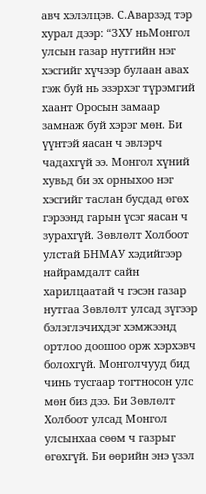авч хэлэлцэв. С.Аварзэд тэр хурал дээр: “ЗХУ ньМонгол улсын газар нутгийн нэг хэсгийг хүчээр булаан авах гэж буй нь эзэрхэг түрэмгий хаант Оросын замаар замнаж буй хэрэг мөн. Би үүнтэй яасан ч эвлэрч чадахгүй ээ. Монгол хүний хувьд би эх орныхоо нэг хэсгийг таслан бусдад өгөх гэрээнд гарын үсэг яасан ч зурахгүй. Зөвлөлт Холбоот улстай БНМАУ хэдийгээр найрамдалт сайн харилцаатай ч гэсэн газар нутгаа Зөвлөлт улсад зүгээр бэлэглэчихдэг хэмжээнд ортлоо доошоо орж хэрхэвч болохгүй. Монголчууд бид чинь тусгаар тогтносон улс мөн биз дээ. Би Зөвлөлт Холбоот улсад Монгол улсынхаа сөөм ч газрыг өгөхгүй. Би өөрийн энэ үзэл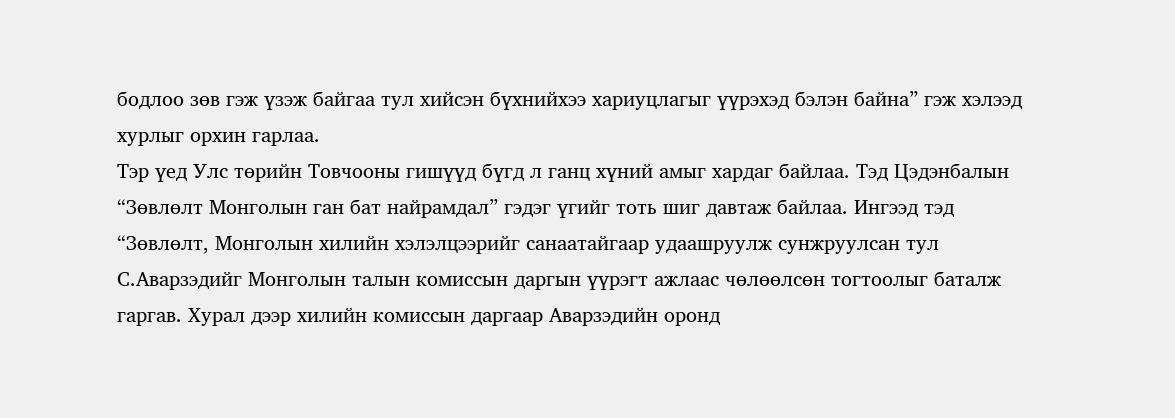бодлоо зөв гэж үзэж байгаа тул хийсэн бүхнийхээ хариуцлагыг үүрэхэд бэлэн байна” гэж хэлээд хурлыг орхин гарлаа.
Тэр үед Улс төрийн Товчооны гишүүд бүгд л ганц хүний амыг хардаг байлаа. Тэд Цэдэнбалын “Зөвлөлт Монголын ган бат найрамдал” гэдэг үгийг тоть шиг давтаж байлаа. Ингээд тэд “Зөвлөлт, Монголын хилийн хэлэлцээрийг санаатайгаар удаашруулж сунжруулсан тул С.Аварзэдийг Монголын талын комиссын даргын үүрэгт ажлаас чөлөөлсөн тогтоолыг баталж гаргав. Хурал дээр хилийн комиссын даргаар Аварзэдийн оронд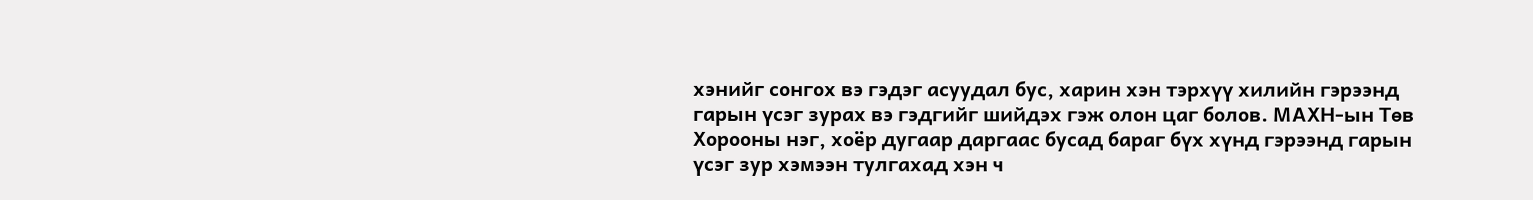хэнийг сонгох вэ гэдэг асуудал бус, харин хэн тэрхүү хилийн гэрээнд гарын үсэг зурах вэ гэдгийг шийдэх гэж олон цаг болов. МАХН-ын Төв Хорооны нэг, хоёр дугаар даргаас бусад бараг бүх хүнд гэрээнд гарын үсэг зур хэмээн тулгахад хэн ч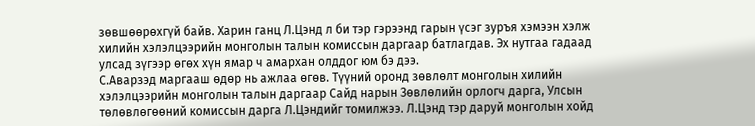зөвшөөрөхгүй байв. Харин ганц Л.Цэнд л би тэр гэрээнд гарын үсэг зуръя хэмээн хэлж хилийн хэлэлцээрийн монголын талын комиссын даргаар батлагдав. Эх нутгаа гадаад улсад зүгээр өгөх хүн ямар ч амархан олддог юм бэ дээ.
С.Аварзэд маргааш өдөр нь ажлаа өгөв. Түүний оронд зөвлөлт монголын хилийн хэлэлцээрийн монголын талын даргаар Сайд нарын Зөвлөлийн орлогч дарга, Улсын төлөвлөгөөний комиссын дарга Л.Цэндийг томилжээ. Л.Цэнд тэр даруй монголын хойд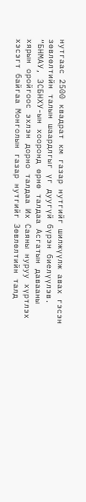нутгаас 2500 квадрат км газар нутгийг шилжүүлж авах гэсэн зөвлөлтийн талын шаардлгыг үг дуугүй бүрэн биелүүлэв.
“БНМАУ, ЗСБНХУ-ын хооронд өрнө талдаа Асгатын давааны хярын оройгоос эхлэн дорно талдаа Их Саяны нуруу хүртлэх хэсэгт байгаа Монголын газар нутгийг Зөвлөлтийн талд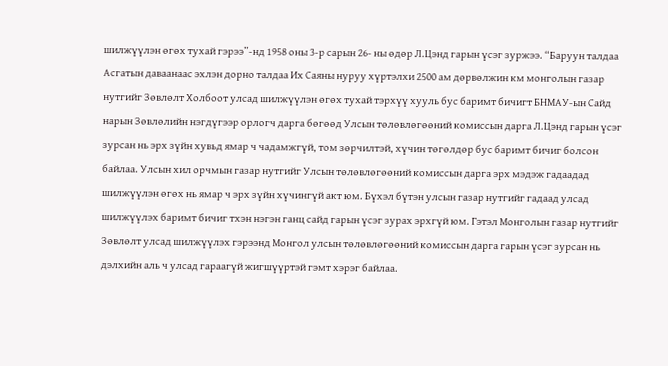шилжүүлэн өгөх тухай гэрээ”-нд 1958 оны 3-р сарын 26- ны өдөр Л.Цэнд гарын үсэг зуржээ. “Баруун талдаа Асгатын даваанаас эхлэн дорно талдаа Их Саяны нуруу хүртэлхи 2500 ам дөрвөлжин км монголын газар нутгийг Зөвлөлт Холбоот улсад шилжүүлэн өгөх тухай тэрхүү хууль бус баримт бичигт БНМАУ-ын Сайд нарын Зөвлөлийн нэгдүгээр орлогч дарга бөгөөд Улсын төлөвлөгөөний комиссын дарга Л.Цэнд гарын үсэг зурсан нь эрх зүйн хувьд ямар ч чадамжгүй, том зөрчилтэй, хүчин төгөлдөр бус баримт бичиг болсон байлаа. Улсын хил орчмын газар нутгийг Улсын төлөвлөгөөний комиссын дарга эрх мэдэж гадаадад шилжүүлэн өгөх нь ямар ч эрх зүйн хүчингүй акт юм. Бүхэл бүтэн улсын газар нутгийг гадаад улсад шилжүүлэх баримт бичиг тхэн нэгэн ганц сайд гарын үсэг зурах эрхгүй юм. Гэтэл Монголын газар нутгийг Зөвлөлт улсад шилжүүлэх гэрээнд Монгол улсын төлөвлөгөөний комиссын дарга гарын үсэг зурсан нь дэлхийн аль ч улсад гараагүй жигшүүртэй гэмт хэрэг байлаа.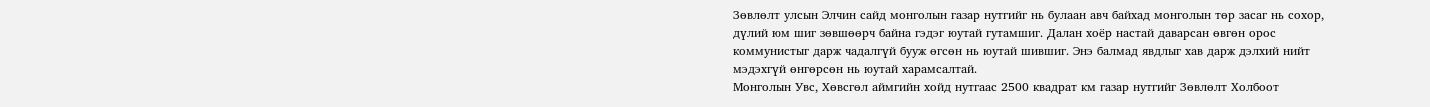Зөвлөлт улсын Элчин сайд монголын газар нутгийг нь булаан авч байхад монголын төр засаг нь сохор, дүлий юм шиг зөвшөөрч байна гэдэг юутай гутамшиг. Далан хоёр настай даварсан өвгөн орос коммунистыг дарж чадалгүй бууж өгсөн нь юутай шившиг. Энэ балмад явдлыг хав дарж дэлхий нийт мэдэхгүй өнгөрсөн нь юутай харамсалтай.
Монголын Увс, Хөвсгөл аймгийн хойд нутгаас 2500 квадрат км газар нутгийг Зөвлөлт Холбоот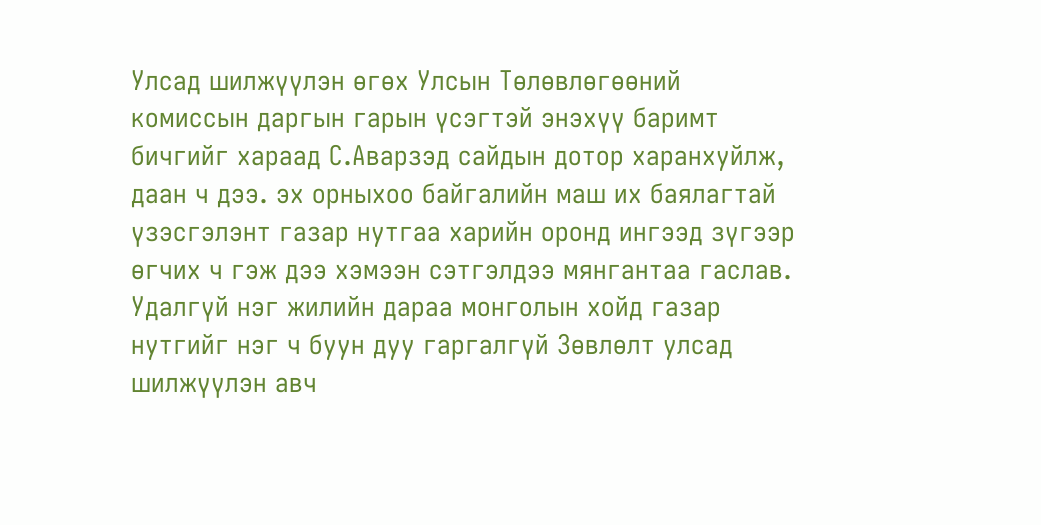Улсад шилжүүлэн өгөх Улсын Төлөвлөгөөний комиссын даргын гарын үсэгтэй энэхүү баримт бичгийг хараад С.Аварзэд сайдын дотор харанхуйлж, даан ч дээ. эх орныхоо байгалийн маш их баялагтай үзэсгэлэнт газар нутгаа харийн оронд ингээд зүгээр өгчих ч гэж дээ хэмээн сэтгэлдээ мянгантаа гаслав.
Удалгүй нэг жилийн дараа монголын хойд газар нутгийг нэг ч буун дуу гаргалгүй Зөвлөлт улсад шилжүүлэн авч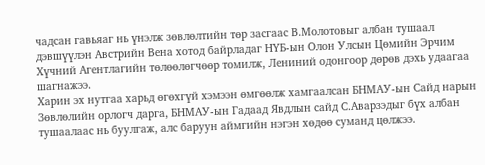чадсан гавьяаг нь үнэлж зөвлөлтийн төр засгаас В.Молотовыг албан тушаал дэвшүүлэн Австрийн Вена хотод байрладаг НҮБ-ын Олон Улсын Цөмийн Эрчим Хүчний Агентлагийн төлөөлөгчөөр томилж, Лениний одонгоор дөрөв дэхь удаагаа шагнажээ.
Харин эх нутгаа харьд өгөхгүй хэмээн өмгөөлж хамгаалсан БНМАУ-ын Сайд нарын Зөвлөлийн орлогч дарга, БНМАУ-ын Гадаад Явдлын сайд С.Аварзэдыг бүх албан тушаалаас нь буулгаж, алс баруун аймгийн нэгэн хөдөө суманд цөлжээ.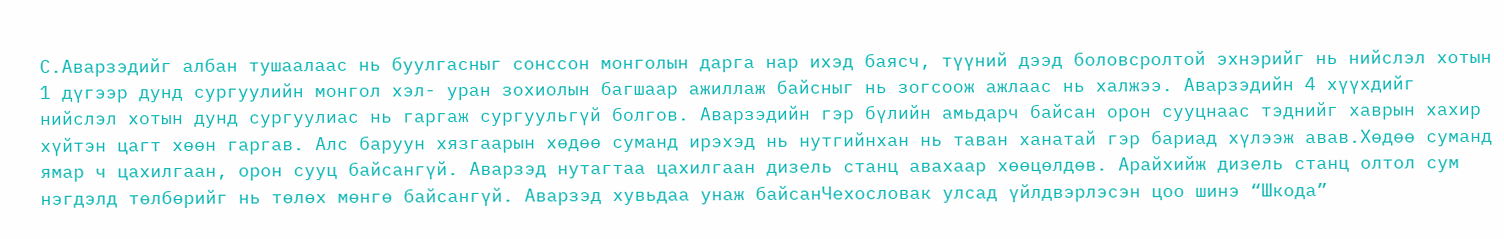С.Аварзэдийг албан тушаалаас нь буулгасныг сонссон монголын дарга нар ихэд баясч, түүний дээд боловсролтой эхнэрийг нь нийслэл хотын 1 дүгээр дунд сургуулийн монгол хэл- уран зохиолын багшаар ажиллаж байсныг нь зогсоож ажлаас нь халжээ. Аварзэдийн 4 хүүхдийг нийслэл хотын дунд сургуулиас нь гаргаж сургуульгүй болгов. Аварзэдийн гэр бүлийн амьдарч байсан орон сууцнаас тэднийг хаврын хахир хүйтэн цагт хөөн гаргав. Алс баруун хязгаарын хөдөө суманд ирэхэд нь нутгийнхан нь таван ханатай гэр бариад хүлээж авав.Хөдөө суманд ямар ч цахилгаан, орон сууц байсангүй. Аварзэд нутагтаа цахилгаан дизель станц авахаар хөөцөлдөв. Арайхийж дизель станц олтол сум нэгдэлд төлбөрийг нь төлөх мөнгө байсангүй. Аварзэд хувьдаа унаж байсанЧехословак улсад үйлдвэрлэсэн цоо шинэ “Шкода”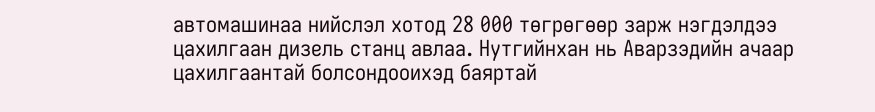автомашинаа нийслэл хотод 28 000 төгрөгөөр зарж нэгдэлдээ цахилгаан дизель станц авлаа. Нутгийнхан нь Аварзэдийн ачаар цахилгаантай болсондооихэд баяртай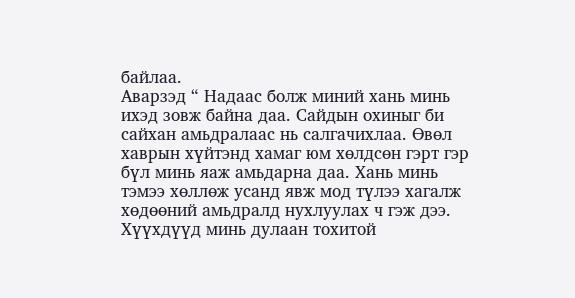байлаа.
Аварзэд “ Надаас болж миний хань минь ихэд зовж байна даа. Сайдын охиныг би сайхан амьдралаас нь салгачихлаа. Өвөл хаврын хүйтэнд хамаг юм хөлдсөн гэрт гэр бүл минь яаж амьдарна даа. Хань минь тэмээ хөллөж усанд явж мод түлээ хагалж хөдөөний амьдралд нухлуулах ч гэж дээ. Хүүхдүүд минь дулаан тохитой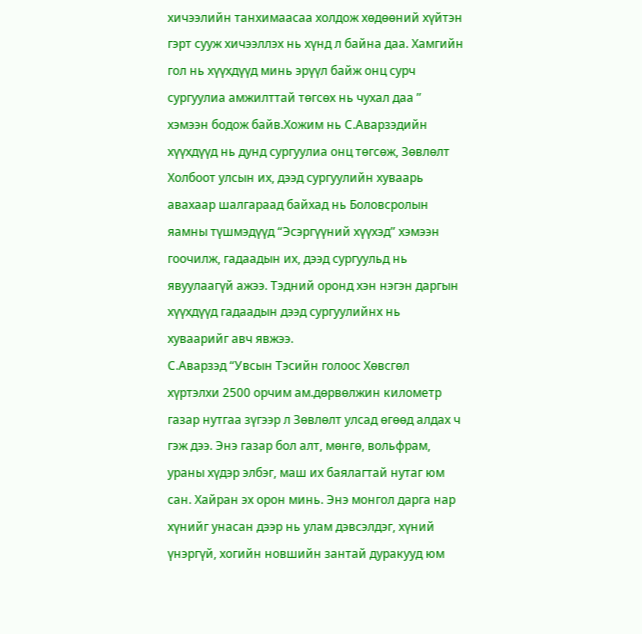хичээлийн танхимаасаа холдож хөдөөний хүйтэн гэрт сууж хичээллэх нь хүнд л байна даа. Хамгийн гол нь хүүхдүүд минь эрүүл байж онц сурч сургуулиа амжилттай төгсөх нь чухал даа ” хэмээн бодож байв.Хожим нь С.Аварзэдийн хүүхдүүд нь дунд сургуулиа онц төгсөж, Зөвлөлт Холбоот улсын их, дээд сургуулийн хуваарь авахаар шалгараад байхад нь Боловсролын яамны түшмэдүүд “Эсэргүүний хүүхэд” хэмээн гоочилж, гадаадын их, дээд сургуульд нь явуулаагүй ажээ. Тэдний оронд хэн нэгэн даргын хүүхдүүд гадаадын дээд сургуулийнх нь хуваарийг авч явжээ.
С.Аварзэд “Увсын Тэсийн голоос Хөвсгөл хүртэлхи 2500 орчим ам.дөрвөлжин километр газар нутгаа зүгээр л Зөвлөлт улсад өгөөд алдах ч гэж дээ. Энэ газар бол алт, мөнгө, вольфрам, ураны хүдэр элбэг, маш их баялагтай нутаг юм сан. Хайран эх орон минь. Энэ монгол дарга нар хүнийг унасан дээр нь улам дэвсэлдэг, хүний үнэргүй, хогийн новшийн зантай дуракууд юм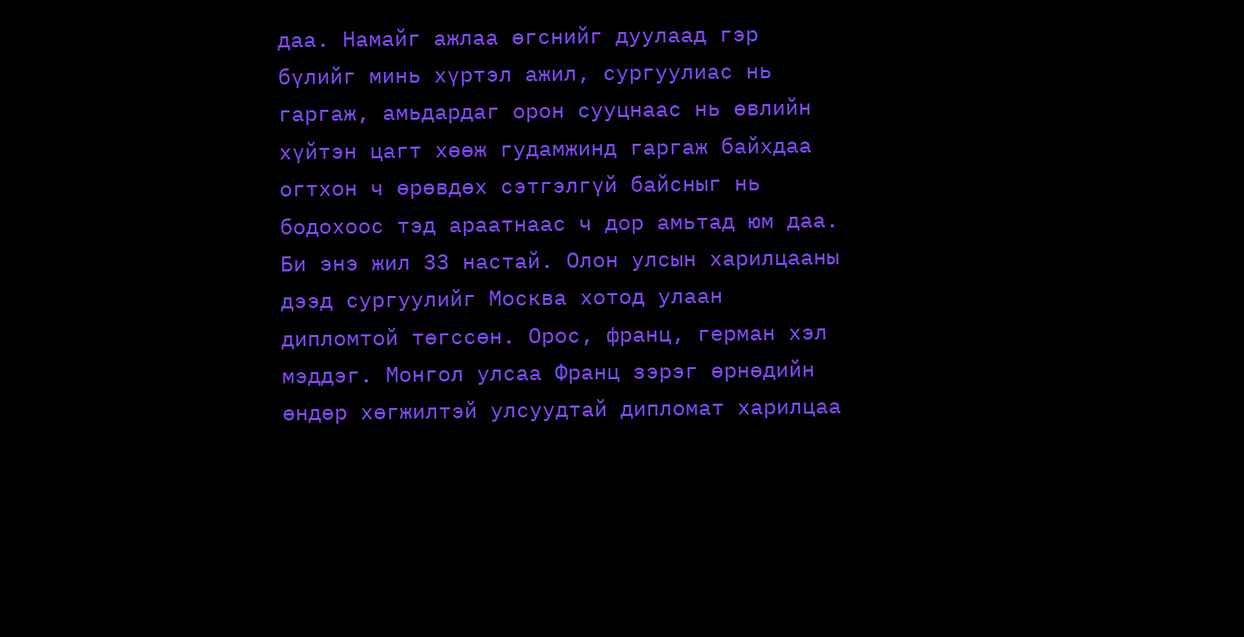даа. Намайг ажлаа өгснийг дуулаад гэр бүлийг минь хүртэл ажил, сургуулиас нь гаргаж, амьдардаг орон сууцнаас нь өвлийн хүйтэн цагт хөөж гудамжинд гаргаж байхдаа огтхон ч өрөвдөх сэтгэлгүй байсныг нь бодохоос тэд араатнаас ч дор амьтад юм даа. Би энэ жил 33 настай. Олон улсын харилцааны дээд сургуулийг Москва хотод улаан дипломтой төгссөн. Орос, франц, герман хэл мэддэг. Монгол улсаа Франц зэрэг өрнөдийн өндөр хөгжилтэй улсуудтай дипломат харилцаа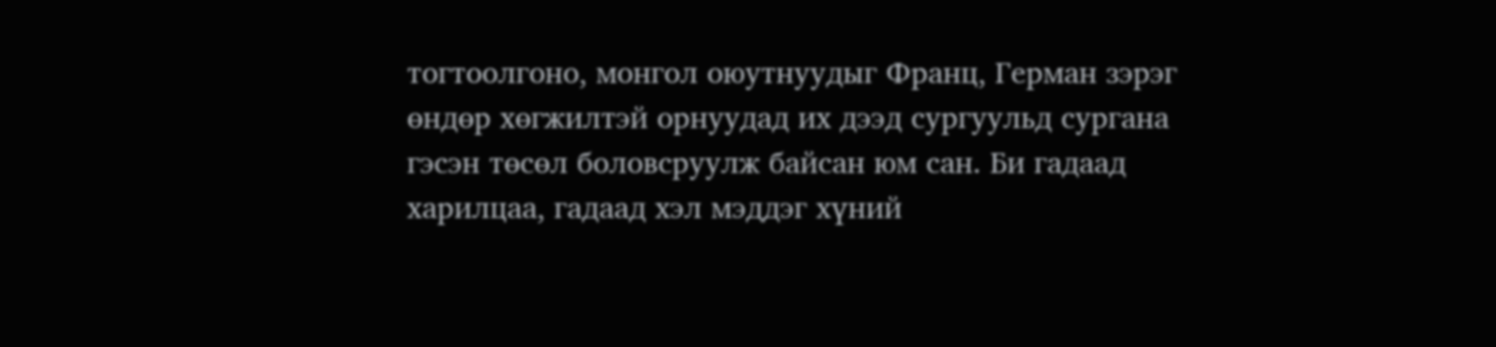тогтоолгоно, монгол оюутнуудыг Франц, Герман зэрэг өндөр хөгжилтэй орнуудад их дээд сургуульд сургана гэсэн төсөл боловсруулж байсан юм сан. Би гадаад харилцаа, гадаад хэл мэддэг хүний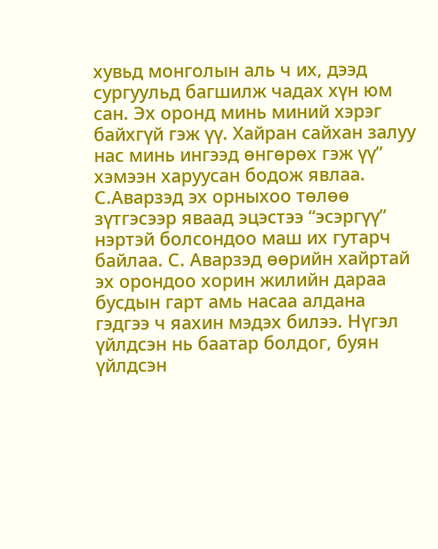хувьд монголын аль ч их, дээд сургуульд багшилж чадах хүн юм сан. Эх оронд минь миний хэрэг байхгүй гэж үү. Хайран сайхан залуу нас минь ингээд өнгөрөх гэж үү” хэмээн харуусан бодож явлаа.
С.Аварзэд эх орныхоо төлөө зүтгэсээр яваад эцэстээ “эсэргүү” нэртэй болсондоо маш их гутарч байлаа. С. Аварзэд өөрийн хайртай эх орондоо хорин жилийн дараа бусдын гарт амь насаа алдана гэдгээ ч яахин мэдэх билээ. Нүгэл үйлдсэн нь баатар болдог, буян үйлдсэн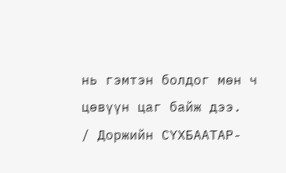нь гэмтэн болдог мөн ч цөвүүн цаг байж дээ.
/ Доржийн СҮХБААТАР-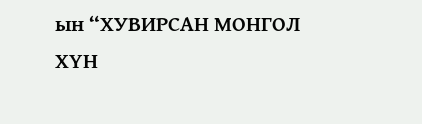ын “ХУВИРСАН МОНГОЛ ХҮН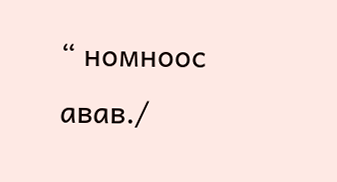“ номноос авав./